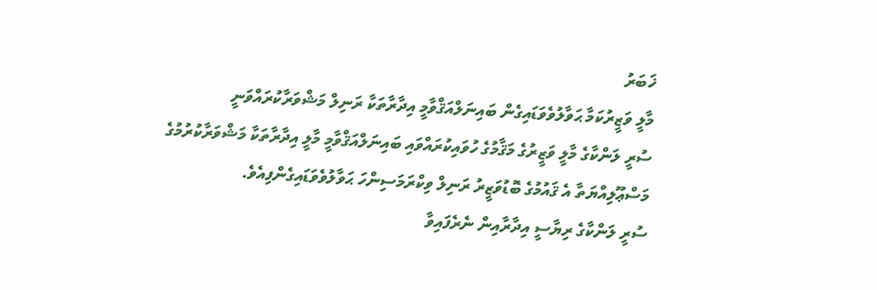ޚަބަރު
މާލީ ވަޒީރުކަމާ ޙަވާލުވެވަޑައިގެން ބައިނަލްއަޤްވާމީ އިދާރާތަކާ ރަނިލް މަޝްވަރާކުރައްވަނީ
ސުރީ ލަންކާގެ މާލީ ވަޒީރުގެ މަޤާމުގެ ހުވައިކުރައްވައި ބައިނަލްއަޤްވާމީ މާލީ އިދާރާތަކާ މަޝްވަރާކުރުމުގެ މަސްޢޫލިއްޔަތާ އެ ޤައުމުގެ ބޮޑުވަޒީރު ރަނިލް ވިކްރަމަސިންހަ ޙަވާލުވެވަޑައިގެންފިއެވެ.
ސުރީ ލަންކާގެ ރިޔާސީ އިދާރާއިން ނެރެފައިވާ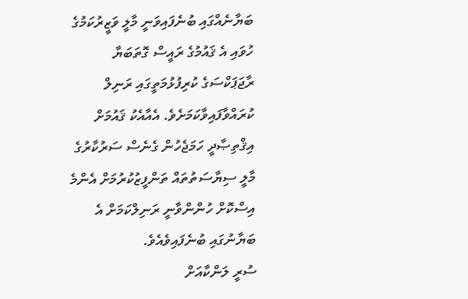ބަޔާނެއްގައި ބުނެފައިވަނީ މާލީ ވަޒީރުކަމުގެ ހުވައި އެ ޤައުމުގެ ރައީސް ގޮތަބަޔާ ރާޖަޕަކްސަގެ ކުރިފުޅުމަތީގައި ރަނިލް ކުރައްވާފައިވާކަމަށެވެ. އެއާއެކު ޤައުމަށް އިޤްތިޞާދީ ހަމަޖެހުން ގެނެސް ސަރުކާރުގެ މާލީ ސިޔާސަތުތައް ތަންފީޒުކުރުމަށް އެންމެ އިސްކޮށް ހުންންވާނީ ރަނިލްކަމަށް އެ ބަޔާނުގައި ބުނެފައިވެއެވެ.
ސުރީ ލަންކާއަށް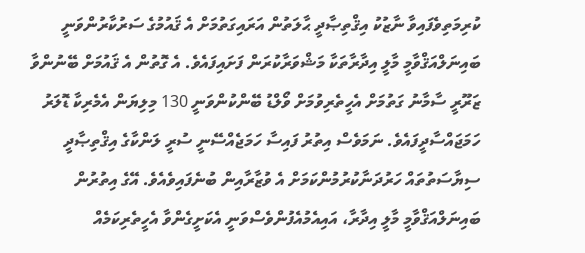ކުރިމަތިވެފައިވާ ނާޒުކު އިޤްތިޞާދީ ޙާލަތުން އަރައިގަތުމަށް އެ ޤައުމުގެ ސަރުކާރުންވަނީ ބައިނަލްއަޤްވާމީ މާލީ އިދާރާތަކާ މަޝްވަރާކުރަން ފަށައިފައެވެ. އެ ގޮތުން އެ ޤައުމަށް ބޭނުންވާ ޒަރޫރީ ސާމާނު ގަތުމަށް އެހީތެރިވުމަށް ވޯލްޑު ބޭންކުންވަނީ 130 މިލިޔަން އެމެރިކާ ޑޮލަރު ހަމަޖައްސާދީފައެވެ. ނަމަވެސް އިތުރު ފައިސާ ހަމަޖެއްސޭނީ ސުރީ ލަންކާގެ އިޤްތިޞާދީ ސިޔާސަތުތައް ހަރުދަނާކުރުމުންކަމަށް އެ ވުޒާރާއިން ބުނެފައިވެއެވެ. އޭގެ އިތުރުން ބައިނަލްއަޤްވާމީ މާލީ އިދާރާ، އައިއެމުއެފުންވެސްވަނީ އެކަށީގެންވާ އެހީތެރިކަމެއް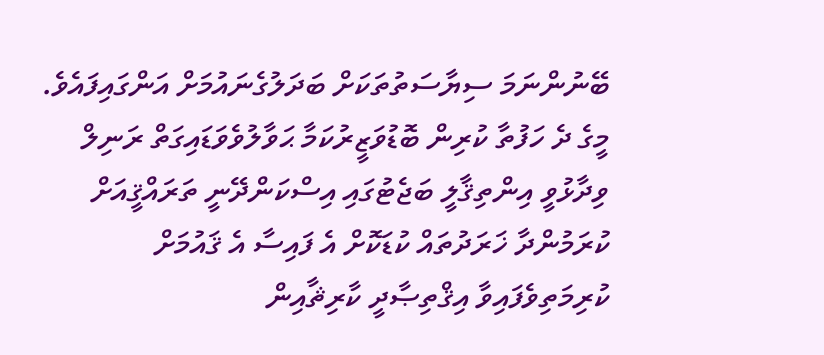ބޭނުންނަމަ ސިޔާސަތުތަކަށް ބަދަލުގެނައުމަށް އަންގައިފައެވެ.
މީގެ ދެ ހަފުތާ ކުރިން ބޮޑުވަޒީރުކަމާ ޙަވާލުވެވަޑައިގަތް ރަނިލް ވިދާޅުވީ އިންތިޤާލީ ބަޖެޓުގައި އިސްކަންދޭނީ ތަރައްޤީއަށް ކުރަމުންދާ ޚަރަދުތައް ކުޑަކޮށް އެ ފައިސާ އެ ޤައުމަށް ކުރިމަތިވެފައިވާ އިޤްތިޞާދީ ކާރިޘާއިން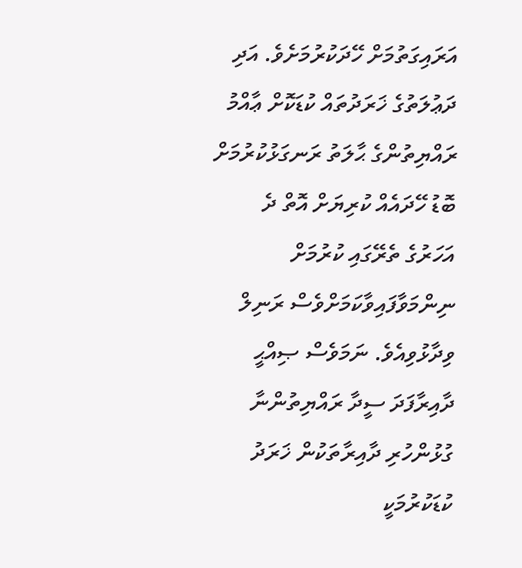އަރައިގަތުމަށް ހޭދަކުރުމަށެވެ. އަދި ދަޢުލަތުގެ ޚަރަދުތައް ކުޑަކޮށް ޢާއްމު ރައްޔިތުންގެ ޙާލަތު ރަނގަޅުކުރުމަށް ބޮޑު ހޭދައެއް ކުރިޔަށް އޮތް ދެ އަހަރުގެ ތެރޭގައި ކުރުމަށް ނިންމަވާފައިވާކަމަށްވެސް ރަނިލް ވިދާޅުވިއެވެ. ނަމަވެސް ޞިއްޙީ ދާއިރާފަދަ ސީދާ ރައްޔިތުންނާ ގުޅުންހުރި ދާއިރާތަކުން ޚަރަދު ކުޑަކުރުމަކީ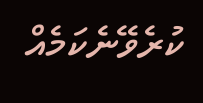ކުރެވޭނެކަމެއް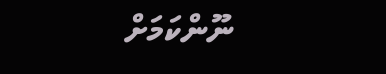ނޫންކަމަށް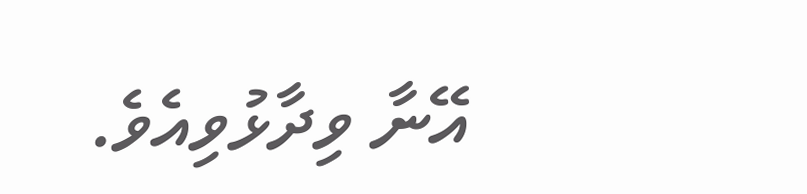އޭނާ ވިދާޅުވިއެވެ.